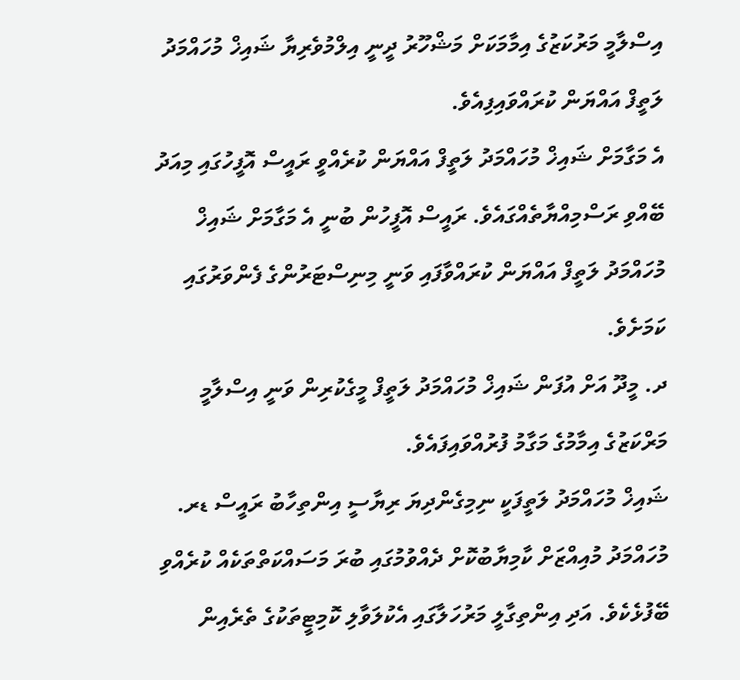އިސްލާމީ މަރުކަޒުގެ އިމާމަކަށް މަޝްހޫރު ދީނީ އިލްމުވެރިޔާ ޝައިޚް މުހައްމަދު ލަތީފް އައްޔަން ކުރައްވައިފިއެވެ.
އެ މަގާމަށް ޝައިޚް މުހައްމަދު ލަތީފް އައްޔަން ކުރެއްވީ ރައީސް އޮފީހުގައި މިއަދު ބޭއްވި ރަސްމިއްޔާތެއްގައެވެ. ރައީސް އޮފީހުން ބުނީ އެ މަގާމަށް ޝައިޚް މުހައްމަދު ލަތީފް އައްޔަން ކުރައްވާފައި ވަނީ މިނިސްޓަރުންގެ ފެންވަރުގައި ކަމަށެވެ.
ދ. މީދޫ އަށް އުފަން ޝައިޚް މުހައްމަދު ލަތީފް މީގެކުރިން ވަނީ އިސްލާމީ މަރްކަޒުގެ އިމާމުގެ މަގާމު ފުރުއްވައިފައެވެ.
ޝައިޚް މުހައްމަދު ލަތީފަކީ ނިމިގެންދިޔަ ރިޔާސީ އިންތިހާބު ރައީސް ޑރ. މުހައްމަދު މުއިއްޒަށް ކާމިޔާބުކޮށް ދެއްވުމުގައި ބުރަ މަސައްކަތްތަކެއް ކުރެއްވި ބޭފުޅެކެވެ. އަދި އިންތިގާލީ މަރުހަލާގައި އެކުލަވާލި ކޮމިޓީތަކުގެ ތެރެއިން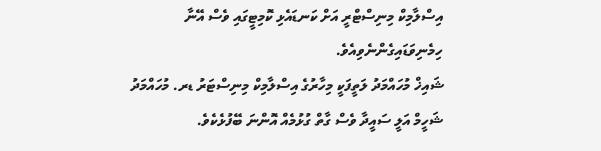އިސްލާމިކް މިނިސްޓްރީ އަށް ކަނޑައެޅި ކޮމިޓީގައި ވެސް އޭނާ ހިމެނިވަޑައިގެންނެވިއެވެ.
ޝައިޚް މުހައްމަދު ލަތީފަކީ މިހާރުގެ އިސްލާމިކް މިނިސްޓަރު ޑރ. މުހައްމަދު ޝަހީމް އަލީ ސައީދާ ވެސް ގާތް ގުޅުމެއް އޮންނަ ބޭފުޅެކެވެ.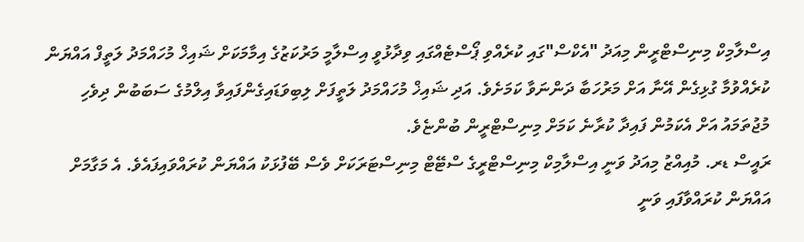އިސްލާމިކް މިނިސްޓްރީން މިއަދު "އެކްސް"ގައި ކުރެއްވި ޕޯސްޓެއްގައި ވިދާޅުވީ އިސްލާމީ މަރުކަޒުގެ އިމާމަކަށް ޝައިޚް މުހައްމަދު ލަތީފް އައްޔަން ކުރެއްވުމާ ގުޅިގެން އޭނާ އަށް މަރުހަބާ ދަންނަވާ ކަމަށެވެ. އަދި ޝައިޚް މުހައްމަދު ލަތީފަށް ލިބިވަޑައިގެންފައިވާ އިލްމުގެ ސަބަބުން ދިވެހި މުޖުތަމައު އަށް އެކަމުން ފައިދާ ކުރާނެ ކަމަށް މިނިސްޓްރީން ބުންޏެވެ.
ރައީސް ޑރ. މުއިއްޒު މިއަދު ވަނީ އިސްލާމިކް މިނިސްޓްރީގެ ސްޓޭޓް މިނިސްޓަރަކަށް ވެސް ބޭފުޅަކު އައްޔަން ކުރައްވައިފައެވެ. އެ މަގާމަށް އައްޔަން ކުރައްވާފައި ވަނީ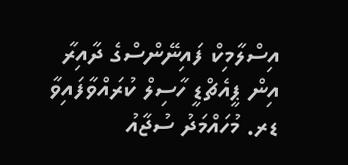އިސްލާމިކް ފައިނޭންސްގެ ދާއިރާ އިން ޕީއެޗްޑީ ހާސިލް ކުރައްވާފައިވާ ޑރ. މުހައްމަދު ސުޖާއު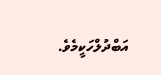އަބްދުލްހަކީމެވެ.